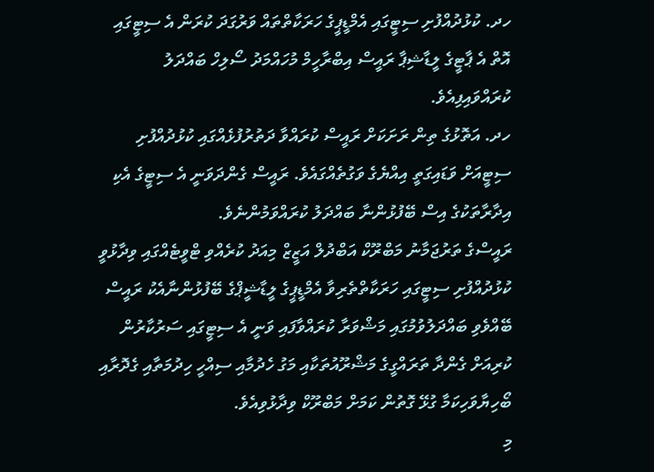ހދ. ކުޅުދުއްފުށި ސިޓީގައި އެމްޑީޕީގެ ހަރަކާތްތައް ވަރުގަދަ ކުރަން އެ ސިޓީގައި އޮތް އެ ޕާޓީގެ ލީޑާޝިޕާ ރައީސް އިބްރާހީމް މުހައްމަދު ސޯލިހް ބައްދަލު ކުރައްވައިފިއެވެ.
ހދ. އަތޮޅުގެ ތިން ރަށަކަށް ރައީސް ކުރައްވާ ދަތުރުފުޅެއްގައި ކުޅުދުއްފުށި ސިޓީއަށް ވަޑައިގަތީ އިއްޔެގެ ވަގުތެއްގައެވެ. ރައީސް ގެންދަވަނީ އެ ސިޓީގެ އެކި އިދާރާތަކުގެ އިސް ބޭފުޅުންނާ ބައްދަލު ކުރައްވަމުންނެވެ.
ރައީސްގެ ތަރުޖަމާނު މަބްރޫކް އަބްދުލް އަޒީޒް މިއަދު ކުރެއްވި ޓްވީޓެއްގައި ވިދާޅުވީ ކުޅުދުއްފުށި ސިޓީގައި ހަރަކާތްތެރިވާ އެމްޑީޕީގެ ލީޑާޝީޕްގެ ބޭފުޅުންނާއެކު ރައީސް ބޭއްވެވި ބައްދަލުވުމުގައި މަޝްވަރާ ކުރައްވާފައި ވަނީ އެ ސިޓީގައި ސަރުކާރުން ކުރިއަށް ގެންދާ ތަރައްގީގެ މަޝްރޫއުތަކާއި މަގު ހެދުމާއި ސިއްހީ ހިދުމަތާއި ގެދޮރާއި ބޯހިޔާވަހިކަމާ ގުޅޭ ގޮތުން ކަމަށް މަބްރޫކް ވިދާޅުވިއެވެ.
މި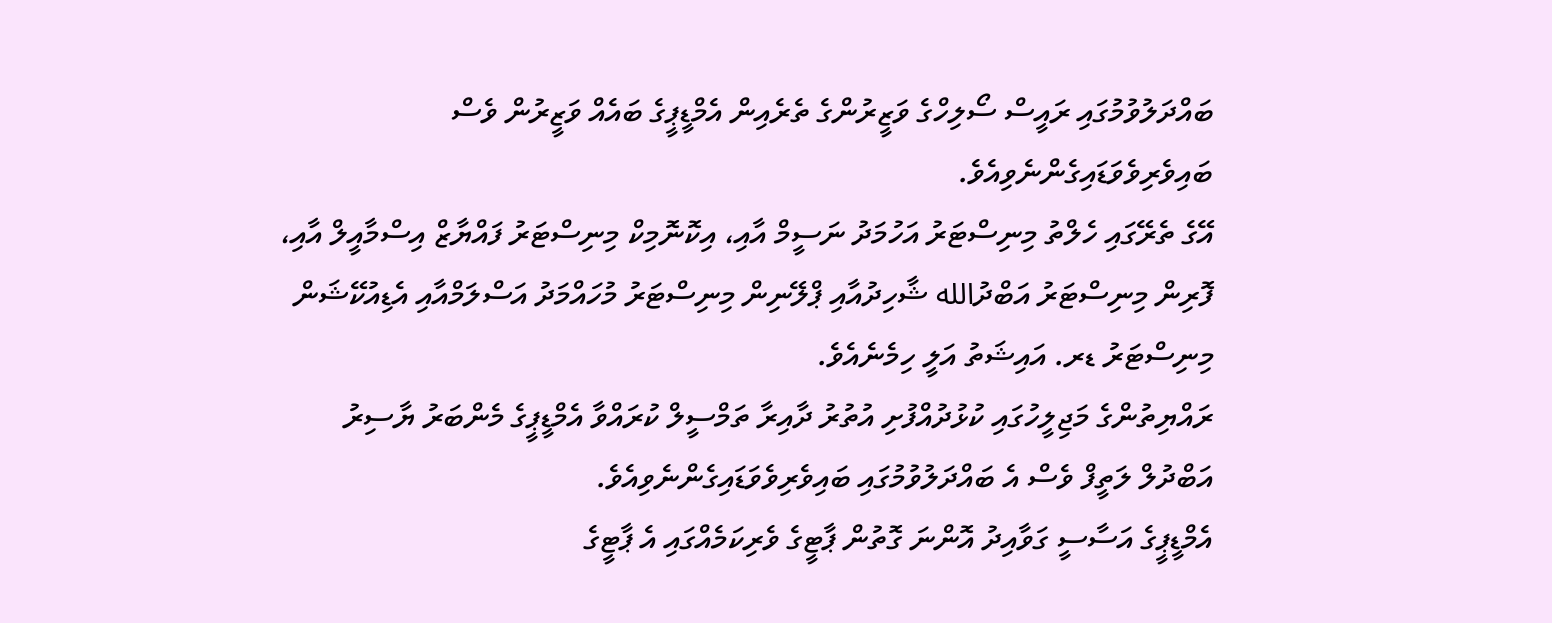ބައްދަލުވުމުގައި ރައީސް ސޯލިހްގެ ވަޒީރުންގެ ތެރެއިން އެމްޑީޕީގެ ބައެއް ވަޒީރުން ވެސް ބައިވެރިވެވަޑައިގެންނެވިއެވެ.
އޭގެ ތެރޭގައި ހެލްތު މިނިސްޓަރު އަހުމަދު ނަސީމް އާއި، އިކޮނޮމިކް މިނިސްޓަރު ފައްޔާޒް އިސްމާއީލް އާއި، ފޮރިން މިނިސްޓަރު އަބްދުالله ޝާހިދުއާއި ޕްލޭނިން މިނިސްޓަރު މުހައްމަދު އަސްލަމްއާއި އެޑިއުކޭޝަން މިނިސްޓަރު ޑރ. އައިޝަތު އަލީ ހިމެނެއެވެ.
ރައްޔިތުންގެ މަޖިލީހުގައި ކުޅުދުއްފުށި އުތުރު ދާއިރާ ތަމްސީލް ކުރައްވާ އެމްޑީޕީގެ މެންބަރު ޔާސިރު އަބްދުލް ލަތީފް ވެސް އެ ބައްދަލުވުމުގައި ބައިވެރިވެވަޑައިގެންނެވިއެވެ.
އެމްޑީޕީގެ އަސާސީ ގަވާއިދު އޮންނަ ގޮތުން ޕާޓީގެ ވެރިކަމެއްގައި އެ ޕާޓީގެ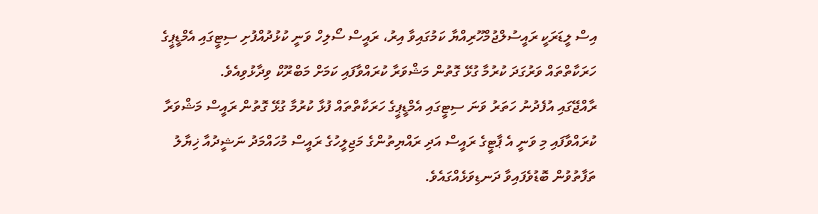އިސް ލީޑަރަކީ ރައީސުލްޖުމްހޫރިއްޔާ ކަމުގައިވާ އިރު، ރައީސް ސޯލިހް ވަނީ ކުޅުދުއްފުށި ސިޓީގައި އެމްޑީޕީގެ ހަރަކާތްތައް ވަރުގަދަ ކުރުމާ ގުޅޭ ގޮތުން މަޝްވަރާ ކުރައްވާފައި ކަމަށް މަބްރޫކް ވިދާޅުވިއެވެ.
ރާއްޖޭގައި އުފެދުނު ހަތަރު ވަނަ ސިޓީގައި އެމްޑީޕީގެ ހަރަކާތްތައް ފުޅާ ކުރުމާ ގުޅޭ ގޮތުން ރައީސް މަޝްވަރާ ކުރައްވާފައި މި ވަނީ އެ ޕާޓީގެ ރައީސް އަދި ރައްޔިތުންގެ މަޖިލީހުގެ ރައީސް މުހައްމަދު ނަޝީދުއާ ޚިޔާލު ތަފާތުވުން ބޮޑުވެފައިވާ ދަނޑިވަޅެއްގައެވެ.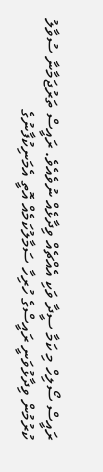ރައީސް ސޯލިހް މި ކަމާ ސީދާ ވަކި އެއްޗެއް ވިދާޅެއް ނުވެއެވެ. ރައީސް ތަރުޖަމާނާ ސުވާލު ކުރުމުން ވިދާޅުވަނީ ރައީސްގެ ހުރިހާ ސަމާލުކަމެއް އޮތީ އެމަނިކުފާނުގެ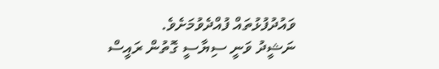ވައުދުފުޅުތައް ފުއްދެވުމަށެވެ.
ނަޝީދު ވަނީ ސިޔާސީ ގޮތުން ރައީސް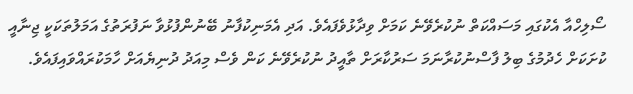ސޯލިހްއާ އެކުގައި މަސައްކަތް ނުކުރެވޭނެ ކަމަށް ވިދާޅުވެފައެވެ. އަދި އެމަނިކުފާނު ބޭނުންފުޅުވާ ނަފުރަތުގެ އަމަލުތަކަކީ ޖިނާއީ ކުށަކަށް ހެދުމުގެ ބިލު ފާސްނުކުރާނަމަ ސަރުކާރަށް ތާއީދު ނުކުރެވޭނެ ކަން ވެސް މިއަދު ދުނިޔެއަށް ހާމަކުރައްވައިފައެވެ.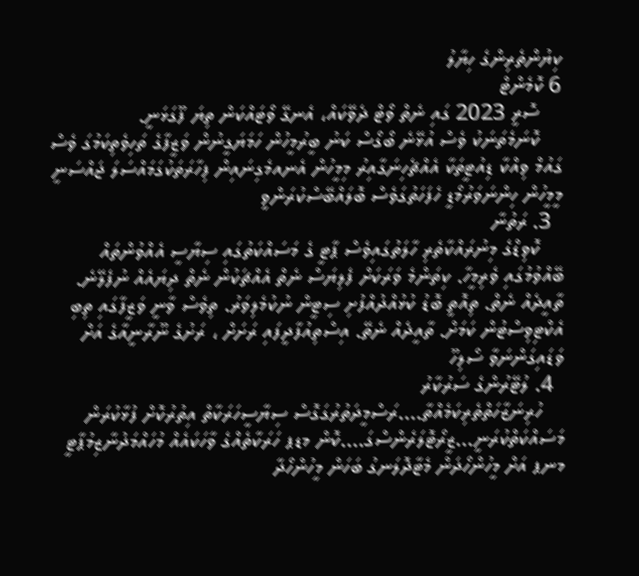ކިޔުންތެރިންގެ ހިޔާލު
6 ކޮމެންޓް
    ސޮރީ 2023 ގައި ނެތް ވޯޓް ދެވޭކައް، އެނގޭ ވޯޓައްކަން ތިޔަ ފޫގަޅަނީ.
    ކޮނަމެތަނަކު ވެސް އުޅޭނެ ބޯގޯސް ކަނު ބީރުމީހުން ހަމަޔަގީނުން ވަޒީފާގެ ތަހިވެތިކަމުގަ ވެސް ގައުމް ވިއްކާ ޑިއުޓީތަކާ އެއްޗެހިނަގާއިރު މިމީހުން އެނއމެގިނައިން ފިހާރަތަކުގަމައްސަލަ ޖައްސަނީ މީމީހުން ހިންނަވަރުމޯޑީ ހެފަހަތުގަވެސް ބޮލައްބޭސްކުރަންވީ
  3. ރަތުނާ
    ކޮވިޑްގެ މިނުރައްކާތެރި ހާލަތުގައިވެސް ޕާޓީ ގެ މަސައްކަތުގައި ސިޔާސީ އެއްވުންތައް ބޭއްވުމުގައި ވެރިމީހާ. ކިތަންމެ ވަރަކަށް ފެލިޔަސް ނެތް އެއްޗަކުން ނެތް ދިޔައެއް ނުފެލޭނެ. ތާއީދެއް ނެތް. ތިއޮތީ ބޮޑު ކުޅުއްދުއްފުށި ސިޓީން ނުކުމެލިވަރު. ތިވެސް ވާނީ ވަޒީފާގައި ތިބި އެކްޓިވިސްޓުން ކަމަށް. ތާއީދެއް ނެތޭ. އިސްތިއުފާދީފައި ރަށަށް ، ރަށުގެ ނޫރާނީއާގެ އަށް ވަޑައިގަންނަވާ ސޯލިހޫ
  4. ލުޓޭރުންގެ ސަރުކާރު
    ހުރިނަޒާހަތްތެރިކަމެއްތާ....ރަސްމީދަތުރުގަގޮސް ސިޔާސީހަރަކާތް އިތުރުކޮށް ފުޅާކުރަން މަސައްކަތްކުރަނީ...ޒީރޯޓޮލަރެންސްގަ....ކޮން މޑޕ ހަރަކާތެއްގެ ވާހަކައެއް މުހައްމަދުނާޒިމުޕާޓީ މނޕ އަށް މީހުންހޯދަން މެޓާދޮލަނގު ބަހަން މީހުންހޯދާ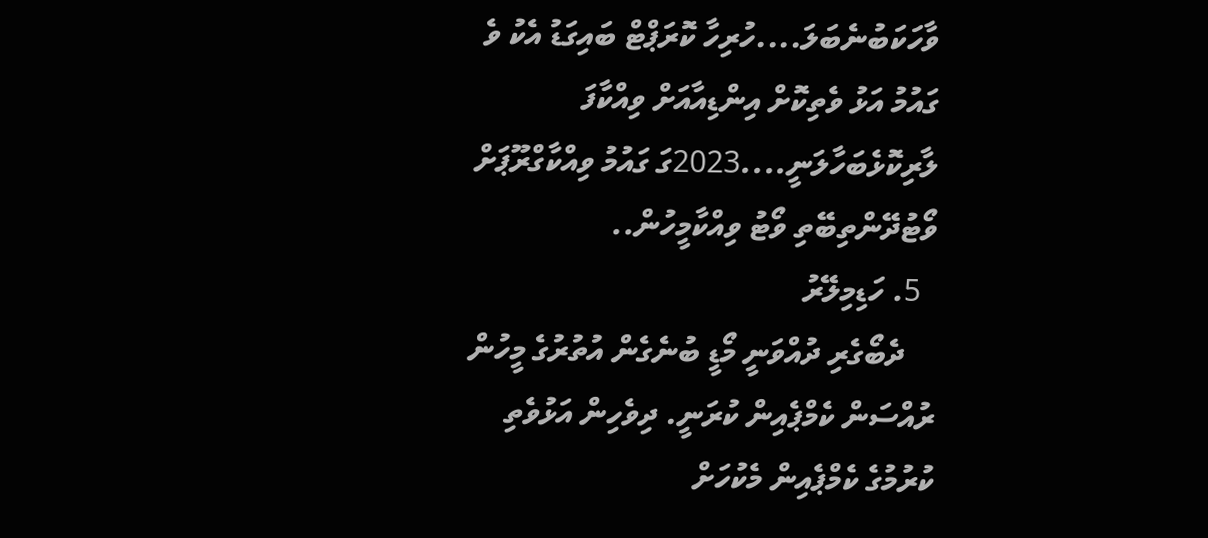ވާހަކަބުނެބަލަ....ހުރިހާ ކޮރަޕްޓް ބައިގަޑު އެކު ވެ ގައުމު އަޅު ވެތިކޮށް އިންޑިއާއަށް ވިއްކާފަ ލާރިކޮޅެބަހާލަނީ....2023ގަ ގައުމު ވިއްކާގްރޫޕަށް ވޯޓުދޭންތިބޭތި ވޯޓު ވިއްކާމީހުން..
  5. ހަޑިމިލޭރު
    ދެބޯގެރި ދުއްވަނީ މޯޑީ ބުނެގެން އުތުރުގެ މީހުން ރުއްސަން ކެމްޕެއިން ކުރަނީ. ދިވެހިން އަޅުވެތި ކުރުމުގެ ކެމްޕެއިން މެކުހަށް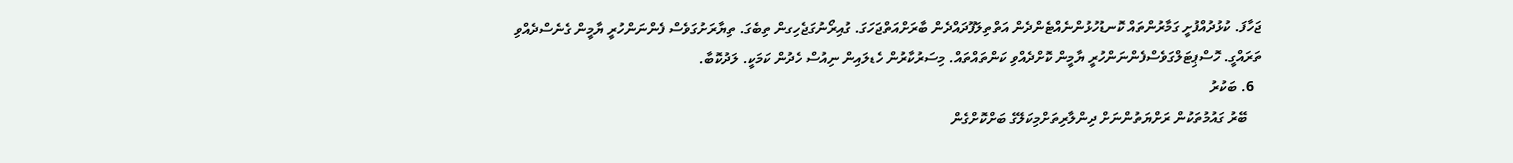ޖަހާފަ. ކުޅުދުއްފުށީ ގަމާރުންތައް ކޮނޑުހުޅުންނެއްޓެންދެން އަތްތިލަފޫދައްދެން ބާރަށްއަތްޖަހަގަ. ގުއިރޯނުގަޖެހިގން ތިބެގަ. ތިޔާރަށުގަވެސް ފެންނަންހުރީ ޔާމީން ގެނެސްދެއްވި ތަރައްގީ. ހޮސްޕިޓަލްގަވެސްފެންނަންހުރީ ޔާމީން ކޮށްދެއްވި ކަންތައްތައް. މިސަރުކާރުން ހެޑލައިން ނިއުސް ހެދުން ކަމަކީ. ލަދުކޮބާ.
  6. ބަކުރު
    ބޭރު ގައުމުތަކުން ރަށްޔަތުންނަށް ދިންލާރިތަށްމިކަލޭގެ ބަށްކޮށްގެން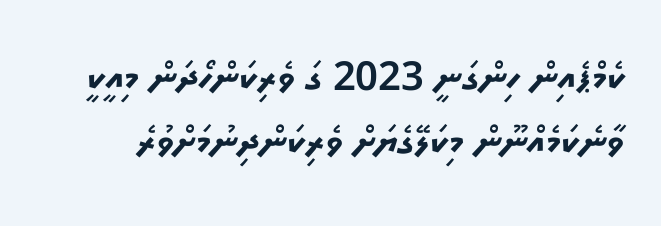ކެމްޕެއިން ހިންގަނީ 2023 ގަ ވެރިކަންހޯދަން މިއީކީ ވާނެކަމެއްނޫން މިކަލޭގެޔަށް ވެރިކަންދިނުމަށްވުރެ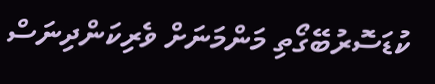ކުޑަސޮރުބޭގޯތި މަންމަނަށް ވެރިކަންދިނަސް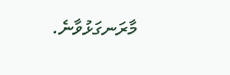މާރަނގަޅުވާނެ.